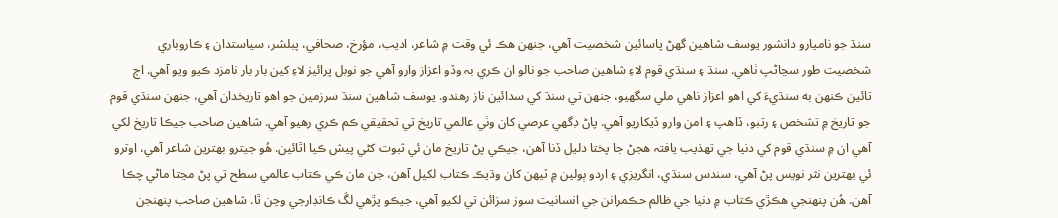سنڌ جو ناميارو دانشور يوسف شاهين گھڻ پاسائين شخصيت آهي، جنھن ھڪ ئي وقت ۾ شاعر، اديب، مؤرخ، صحافي، پبلشر، سياستدان ۽ ڪاروباري شخصيت طور سڃاڻپ ٺاھي. سنڌ ۽ سنڌي قوم لاءِ شاھين صاحب جو نالو ان ڪري بہ وڏو اعزاز وارو آھي جو نوبل پرائيز لاءِ کين بار بار نامزد ڪيو ويو آھي. اڄ تائين ڪنھن به سنڌيءَ کي اھو اعزاز ناھي ملي سگھيو، جنھن تي سنڌ کي سدائين ناز رھندو. يوسف شاهين سنڌ سرزمين جو اھو تاريخدان آھي، جنھن سنڌي قوم جو تاريخ ۾ تشخص ۽ رتبو، ڏاھپ ۽ امن وارو ڏيکاريو آهي. پاڻ ڊگھي عرصي کان وٺي عالمي تاريخ تي تحقيقي ڪم ڪري رهيو آهي. شاھين صاحب جيڪا تاريخ لکي آهي ان ۾ سنڌي قوم کي دنيا جي تھذيب يافتہ ھجڻ جا پختا دليل ڏنا آهن، جيڪي پڻ تاريخ مان ئي ثبوت کڻي پيش ڪيا اٿائين. ھُو جيترو بهترين شاعر آهي، اوترو ئي بهترين نثر نويس پڻ آهي، سندس سنڌي، انگريزي ۽ اردو ٻولين ۾ ٽيھن کان وڌيڪ ڪتاب لکيل آهن، جن مان ڪي ڪتاب عالمي سطح تي پڻ مڃتا ماڻي چڪا آهن. ھُن پنھنجي ھڪڙي ڪتاب ۾ دنيا جي ظالم حڪمرانن جي انسانيت سوز سزائن تي لکيو آهي، جيڪو پڙھي لڱ ڪانڊارجي وڃن ٿا. شاھين صاحب پنھنجن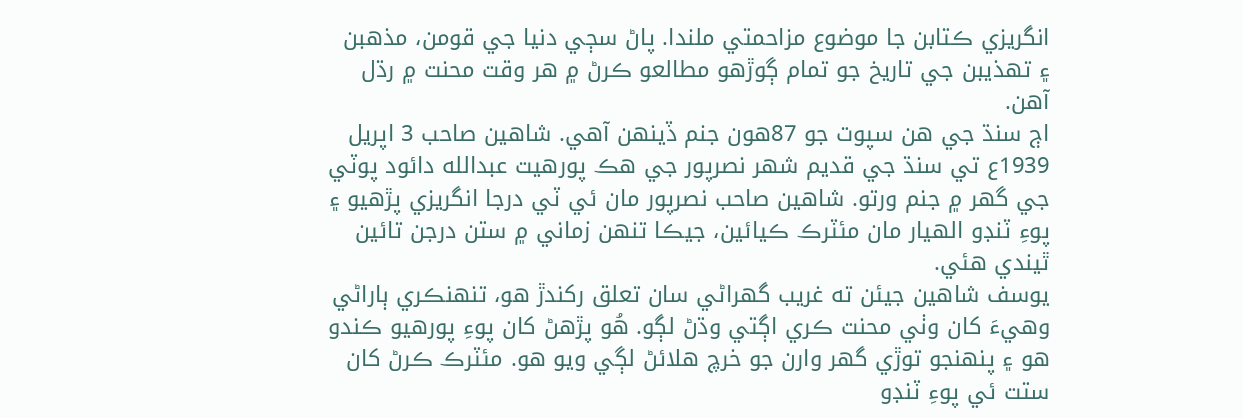انگريزي ڪتابن جا موضوع مزاحمتي ملندا. پاڻ سڄي دنيا جي قومن، مذھبن ۽ تهذيبن جي تاريخ جو تمام ڳوڙهو مطالعو ڪرڻ ۾ ھر وقت محنت ۾ رڌل آهن.
اڄ سنڌ جي ھن سپوت جو 87ھون جنم ڏينهن آهي. شاھين صاحب 3 اپريل 1939ع تي سنڌ جي قديم شھر نصرپور جي ھڪ پورھيت عبدالله دائود پوٽي جي گھر ۾ جنم ورتو. شاھين صاحب نصرپور مان ئي ٽي درجا انگريزي پڙهيو ۽ پوءِ ٽنڊو الهيار مان مئٽرڪ ڪيائين، جيڪا تنھن زماني ۾ ستن درجن تائين ٿيندي ھئي.
يوسف شاهين جيئن ته غريب گھراڻي سان تعلق رکندڙ ھو، تنھنڪري ٻاراڻي وهيءَ کان وٺي محنت ڪري اڳتي وڌڻ لڳو. ھُو پڙھڻ کان پوءِ پورھيو ڪندو ھو ۽ پنھنجو توڙي گھر وارن جو خرچ ھلائڻ لڳي ويو ھو. مئٽرڪ ڪرڻ کان ستت ئي پوءِ ٽنڊو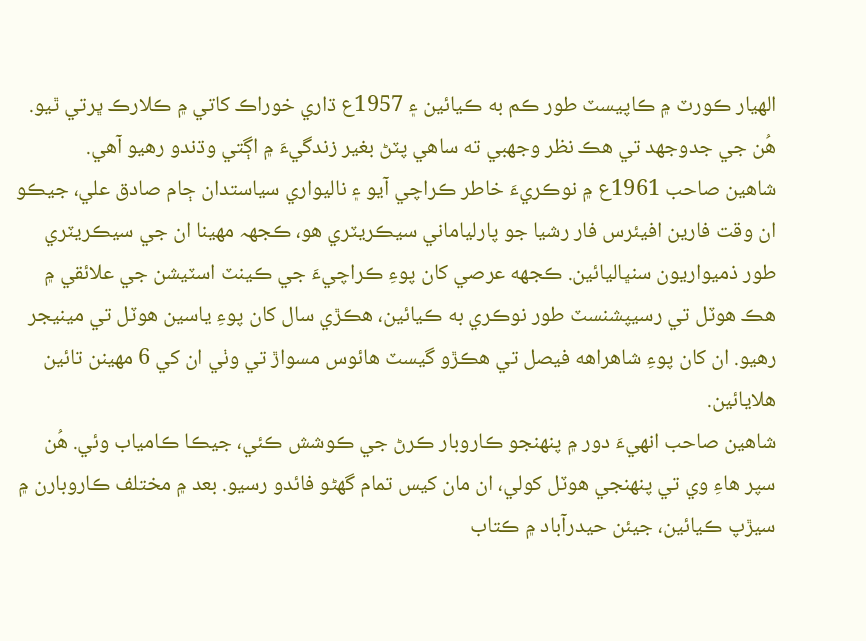الهيار ڪورٽ ۾ ڪاپيسٽ طور ڪم به ڪيائين ۽ 1957ع ڌاري خوراڪ کاتي ۾ ڪلارڪ ڀرتي ٿيو. ھُن جي جدوجھد تي ھڪ نظر وجھبي ته ساھي پٽڻ بغير زندگيءَ ۾ اڳتي وڌندو رھيو آھي.
شاھين صاحب 1961ع ۾ نوڪريءَ خاطر ڪراچي آيو ۽ ناليواري سياستدان ڄام صادق علي، جيڪو ان وقت فارين افيئرس فار رشيا جو پارلياماني سيڪريٽري هو، ڪجهہ مهينا ان جي سيڪريٽري طور ذميواريون سنڀاليائين. ڪجھه عرصي کان پوءِ ڪراچيءَ جي ڪينٽ اسٽيشن جي علائقي ۾ هڪ هوٽل تي رسيپشنسٽ طور نوڪري به ڪيائين، ھڪڙي سال کان پوءِ ياسين هوٽل تي مينيجر رهيو. ان کان پوءِ شاهراهه فيصل تي ھڪڙو گيسٽ هائوس مسواڙ تي وٺي ان کي 6 مهينن تائين هلايائين.
شاھين صاحب انھيءَ دور ۾ پنھنجو ڪاروبار ڪرڻ جي ڪوشش ڪئي، جيڪا ڪامياب وئي. ھُن سپر هاءِ وي تي پنهنجي هوٽل کولي، ان مان کيس تمام گھڻو فائدو رسيو. بعد ۾ مختلف ڪاروبارن ۾ سيڙپ ڪيائين، جيئن حيدرآباد ۾ ڪتاب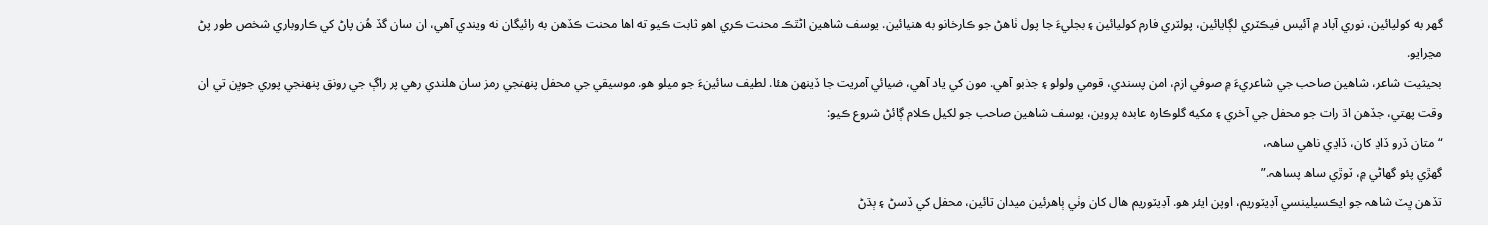گهر به کوليائين، نوري آباد ۾ آئيس فيڪٽري لڳايائين، پولٽري فارم کوليائين ۽ بجليءَ جا پول ٺاهڻ جو ڪارخانو به هنيائين. يوسف شاهين اڻٿڪ محنت ڪري اھو ثابت ڪيو ته اھا محنت ڪڏهن به رائيگان نه ويندي آھي، ان سان گڏ ھُن پاڻ کي ڪاروباري شخص طور پڻ مڃرايو.
بحيثيت شاعر، شاهين صاحب جي شاعريءَ ۾ صوفي ازم، امن پسندي، قومي ولولو ۽ جذبو آهي. مون کي ياد آهي، ضيائي آمريت جا ڏينهن ھئا. لطيف سائينءَ جو ميلو ھو. موسيقي جي محفل پنھنجي رمز سان ھلندي رھي پر راڳ جي رونق پنھنجي پوري جوڀن تي ان وقت پھتي، جڏهن اڌ رات جو محفل جي آخري ۽ مکيه گلوڪاره عابده پروين، يوسف شاهين صاحب جو لکيل ڪلام ڳائڻ شروع ڪيو:
“متان ڏرو ڏاڍ کان، ڏاڍي ناھي ساھہ،
گھڙي پئو گھاڻي ۾، ٽوڙي ساھ پساھہ.”
تڏهن ڀٽ شاھہ جو ايڪسيلينسي آڊيٽوريم، اوپن ايئر ھو. آڊيٽوريم هال کان وٺي ٻاھرئين ميدان تائين، محفل کي ڏسڻ ۽ ٻڌڻ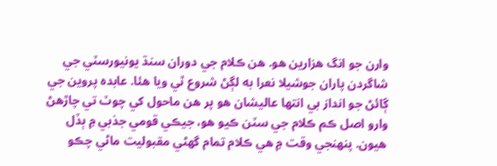وارن جو انگ ھزارين ھو. ھن ڪلام جي دوران سنڌ يونيورسٽي جي شاگردن پاران جوشيلا نعرا به لڳڻ شروع ٿي ويا هئا. عابده پروين جي ڳائڻ جو انداز بي انتها عاليشان ھو پر ھن ماحول کي چوٽ تي چاڙھڻ وارو اصل ڪم ڪلام جي سٽن ڪيو ھو، جيڪي قومي جذبي ۾ ٻڏل ھيون. پنھنجي وقت ۾ ھي ڪلام تمام گھڻي مقبوليت ماڻي چڪو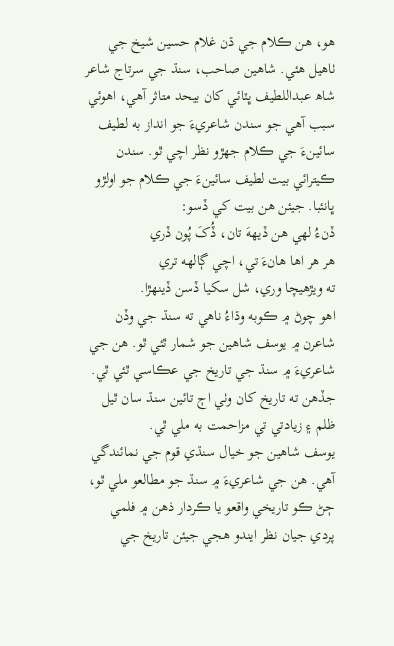ھو، ھن ڪلام جي ڌن غلام حسين شيخ جي ٺاھيل ھئي. شاھين صاحب، سنڌ جي سرتاج شاعر شاھ عبداللطيف ڀٽائي کان بيحد متاثر آهي، اھوئي سبب آھي جو سندن شاعريءَ جو انداز به لطيف سائينءَ جي ڪلام جھڙو نظر اچي ٿو. سندن ڪيترائي بيت لطيف سائينءَ جي ڪلام جو اولڙو ڀانئبا. جيئن ھن بيت کي ڏسو:
ڏنءُ لهي هن ڏيههَ تان، ڏُکَ پُون ڏري
هر هر اها هانءَ تي، اچي ڳالهه تري
ته ويڙهيچا وري، شل سکيا ڏسن ڏينهڙا.
اھو چوڻ ۾ ڪوبه وڌاءُ ناھي ته سنڌ جي وڏن شاعرن ۾ يوسف شاهين جو شمار ٿئي ٿو. هن جي شاعريءَ ۾ سنڌ جي تاريخ جي عڪاسي ٿئي ٿي. جڏهن ته تاريخ کان وٺي اڄ تائين سنڌ سان ٿيل ظلم ۽ زيادتي تي مزاحمت به ملي ٿي.
يوسف شاهين جو خيال سنڌي قوم جي نمائندگي آهي. هن جي شاعريءَ ۾ سنڌ جو مطالعو ملي ٿو، ڄڻ ڪو تاريخي واقعو يا ڪردار ذهن ۾ فلمي پردي جيان نظر ايندو هجي جيئن تاريخ جي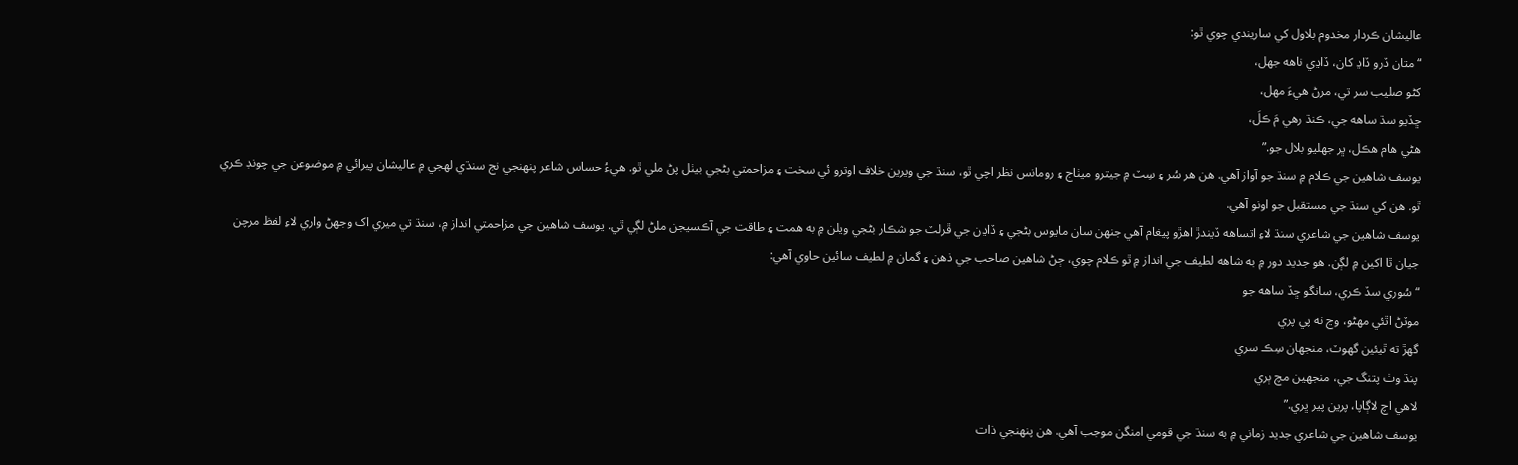عاليشان ڪردار مخدوم بلاول کي ساريندي چوي ٿو:
“متان ڏرو ڏاڍ کان، ڏاڍي ناهه جھل،
کڻو صليب سر تي، مرڻ هيءَ مهل،
ڇڏيو سڌ ساهه جي، ڪنڌ رهي مَ ڪلَ،
هڻي هام هڪل، ڀر جھليو بلال جو.”
يوسف شاهين جي ڪلام ۾ سنڌ جو آواز آهي. هن هر سُر ۽ سِٽ ۾ جيترو ميٺاج ۽ رومانس نظر اچي ٿو، سنڌ جي ويرين خلاف اوترو ئي سخت ۽ مزاحمتي بڻجي بيٺل پڻ ملي ٿو. هيءُ حساس شاعر پنهنجي نج سنڌي لهجي ۾ عاليشان پيرائي ۾ موضوعن جي چونڊ ڪري ٿو. هن کي سنڌ جي مستقبل جو اونو آهي.
يوسف شاهين جي شاعري سنڌ لاءِ اتساهه ڏيندڙ اهڙو پيغام آهي جنهن سان مايوس بڻجي ۽ ڏاڍن جي ڦرلٽ جو شڪار بڻجي ويلن ۾ به همت ۽ طاقت جي آڪسيجن ملڻ لڳي ٿي. يوسف شاهين جي مزاحمتي انداز ۾، سنڌ تي ميري اک وجھڻ واري لاءِ لفظ مرچن جيان ٿا اکين ۾ لڳن. هو جديد دور ۾ به شاهه لطيف جي انداز ۾ ٿو ڪلام چوي، ڄڻ شاهين صاحب جي ذهن ۽ گمان ۾ لطيف سائين حاوي آهي:
“سُوري سڏ ڪري، سانگو ڇڏ ساهه جو
موٽڻ اٿئي مهڻو، وڃ نه پي پري
گھڙ ته ٿيئين گھوٽ، منجھان سِڪ سري
پنڌ وٺ پتنگ جي، منجھين مچ ٻري
لاهي اچ لاڳاپا، پرين پير ڀري.”
يوسف شاهين جي شاعري جديد زماني ۾ به سنڌ جي قومي امنگن موجب آهي. هن پنهنجي ذات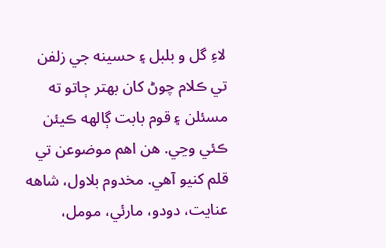لاءِ گل و بلبل ۽ حسينه جي زلفن تي ڪلام چوڻ کان بهتر ڄاتو ته مسئلن ۽ قوم بابت ڳالهه ڪيئن ڪئي وڃي. هن اهم موضوعن تي قلم کنيو آهي. مخدوم بلاول، شاهه عنايت، دودو، مارئي، مومل،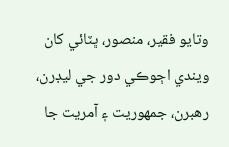وتايو فقير، منصور، ڀٽائي کان ويندي اڄوڪي دور جي ليڊرن، رهبرن، جمهوريت ۽ آمريت جا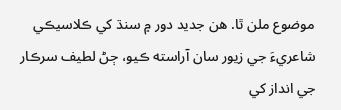موضوع ملن ٿا. ھن جديد دور ۾ سنڌ کي ڪلاسيڪي شاعريءَ جي زيور سان آراسته ڪيو، ڄڻ لطيف سرڪار جي انداز کي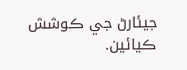جيئارڻ جي ڪوشش ڪيائين.